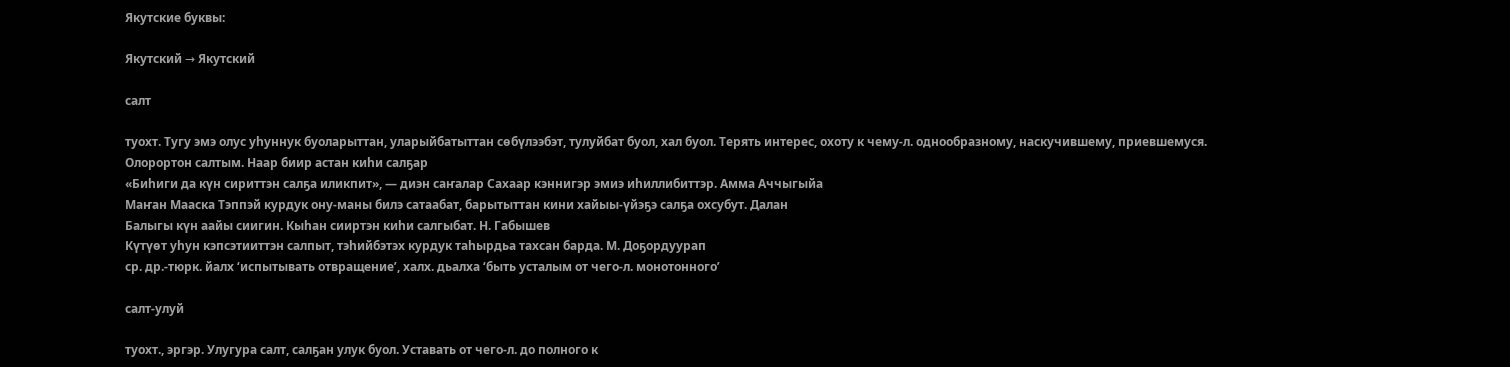Якутские буквы:

Якутский → Якутский

салт

туохт. Тугу эмэ олус уһуннук буоларыттан, уларыйбатыттан сөбүлээбэт, тулуйбат буол, хал буол. Терять интерес, охоту к чему-л. однообразному, наскучившему, приевшемуся. Олорортон салтым. Наар биир астан киһи салҕар
«Биһиги да күн сириттэн салҕа иликпит», — диэн саҥалар Сахаар кэннигэр эмиэ иһиллибиттэр. Амма Аччыгыйа
Маҥан Мааска Тэппэй курдук ону-маны билэ сатаабат, барытыттан кини хайыы-үйэҕэ салҕа охсубут. Далан
Балыгы күн аайы сиигин. Кыһан сииртэн киһи салгыбат. Н. Габышев
Күтүөт уһун кэпсэтииттэн салпыт, тэһийбэтэх курдук таһырдьа тахсан барда. М. Доҕордуурап
ср. др.-тюрк. йалх ‘испытывать отвращение’, халх. дьалха ‘быть усталым от чего-л. монотонного’

салт-улуй

туохт., эргэр. Улугура салт, салҕан улук буол. Уставать от чего-л. до полного к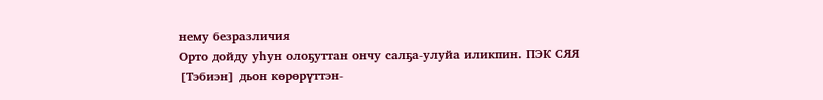нему безразличия
Орто дойду уһун олоҕуттан ончу салҕа-улуйа иликпин. ПЭК СЯЯ
[Тэбиэн] дьон көрөрүттэн-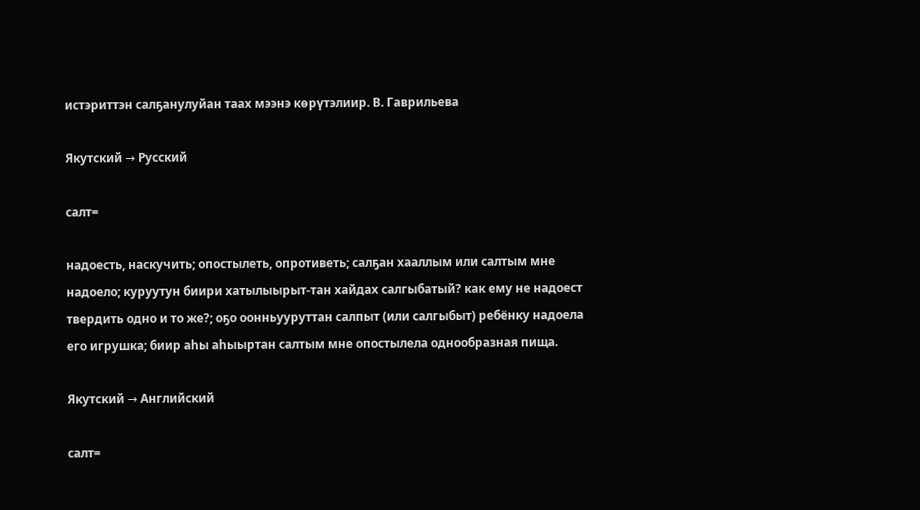истэриттэн салҕанулуйан таах мээнэ көрүтэлиир. В. Гаврильева

Якутский → Русский

салт=

надоесть, наскучить; опостылеть, опротиветь; салҕан хааллым или салтым мне надоело; куруутун биири хатылыырыт-тан хайдах салгыбатый? как ему не надоест твердить одно и то же?; оҕо оонньууруттан салпыт (или салгыбыт) ребёнку надоела его игрушка; биир аһы аһыыртан салтым мне опостылела однообразная пища.

Якутский → Английский

салт=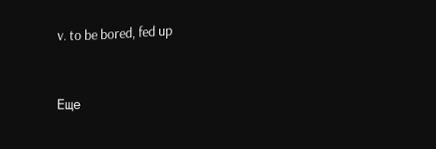v. to be bored, fed up


Еще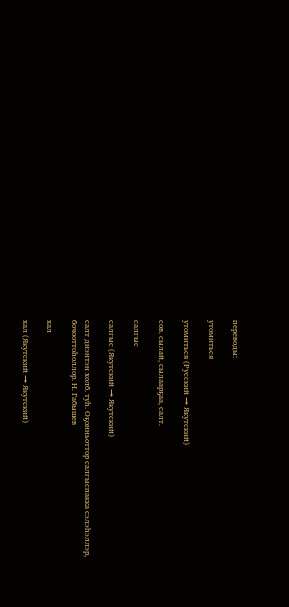переводы:

утомиться

утомиться (Русский → Якутский)

сов. сылай, сылаарҕаа, салт.

салгыс

салгыс (Якутский → Якутский)

салт диэнтэн холб. туһ. Оҕонньоттор салгыспакка сэлэһэллэр, бочооттоһоллор. Н. Габышев

хал

хал (Якутский → Якутский)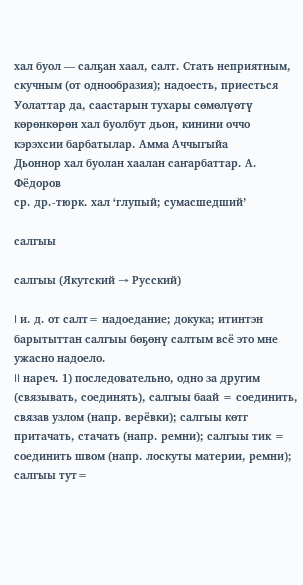хал буол — салҕан хаал, салт. Стать неприятным, скучным (от однообразия); надоесть, приесться
Уолаттар да, саастарын тухары сөмөлүөтү көрөнкөрөн хал буолбут дьон, кинини оччо кэрэхсии барбатылар. Амма Аччыгыйа
Дьоннор хал буолан хаалан саҥарбаттар. А. Фёдоров
ср. др.-тюрк. хал ‘глупый; сумасшедший’

салгыы

салгыы (Якутский → Русский)

I и. д. от салт= надоедание; докука; итинтэн барытыттан салгыы бөҕөнү салтым всё это мне ужасно надоело.
II нареч. 1) последовательно, одно за другим (связывать, соединять), салгыы баай = соединить, связав узлом (напр. верёвки); салгыы көтг притачать, стачать (напр. ремни); салгыы тик = соединить швом (напр. лоскуты материи, ремни); салгыы тут=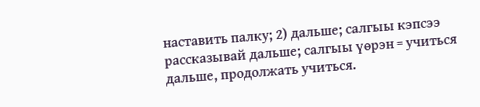наставить палку; 2) дальше; салгыы кэпсээ рассказывай дальше; салгыы үөрэн = учиться дальше, продолжать учиться.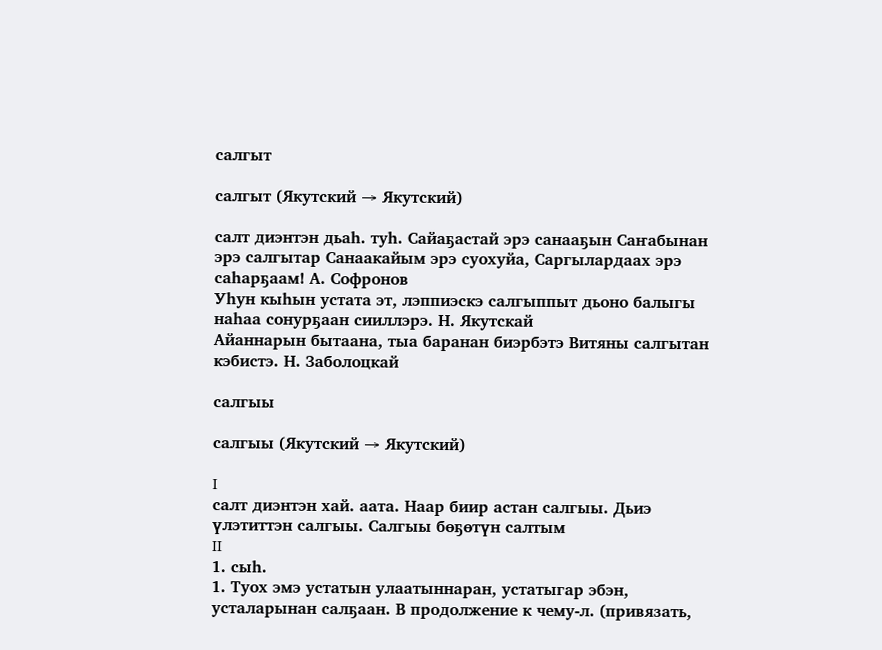салгыт

салгыт (Якутский → Якутский)

салт диэнтэн дьаһ. туһ. Сайаҕастай эрэ санааҕын Саҥабынан эрэ салгытар Санаакайым эрэ суохуйа, Саргылардаах эрэ саһарҕаам! А. Софронов
Уһун кыһын устата эт, лэппиэскэ салгыппыт дьоно балыгы наһаа сонурҕаан сииллэрэ. Н. Якутскай
Айаннарын бытаана, тыа баранан биэрбэтэ Витяны салгытан кэбистэ. Н. Заболоцкай

салгыы

салгыы (Якутский → Якутский)

I
салт диэнтэн хай. аата. Наар биир астан салгыы. Дьиэ үлэтиттэн салгыы. Салгыы бөҕөтүн салтым
II
1. сыһ.
1. Туох эмэ устатын улаатыннаран, устатыгар эбэн, усталарынан салҕаан. В продолжение к чему-л. (привязать,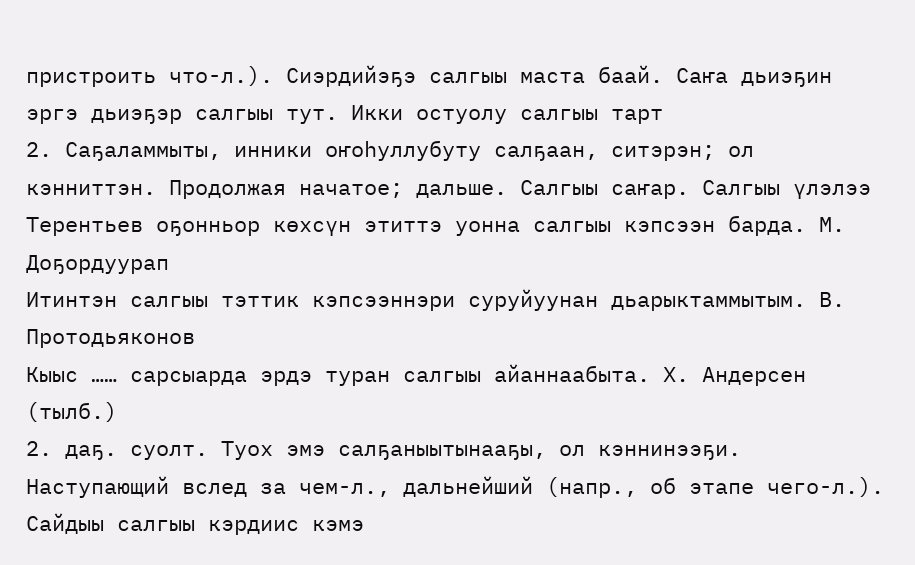пристроить что-л.). Сиэрдийэҕэ салгыы маста баай. Саҥа дьиэҕин эргэ дьиэҕэр салгыы тут. Икки остуолу салгыы тарт
2. Саҕаламмыты, инники оҥоһуллубуту салҕаан, ситэрэн; ол кэнниттэн. Продолжая начатое; дальше. Салгыы саҥар. Салгыы үлэлээ
Терентьев оҕонньор көхсүн этиттэ уонна салгыы кэпсээн барда. М. Доҕордуурап
Итинтэн салгыы тэттик кэпсээннэри суруйуунан дьарыктаммытым. В. Протодьяконов
Кыыс …… сарсыарда эрдэ туран салгыы айаннаабыта. Х. Андерсен (тылб.)
2. даҕ. суолт. Туох эмэ салҕаныытынааҕы, ол кэннинээҕи. Наступающий вслед за чем-л., дальнейший (напр., об этапе чего-л.). Сайдыы салгыы кэрдиис кэмэ